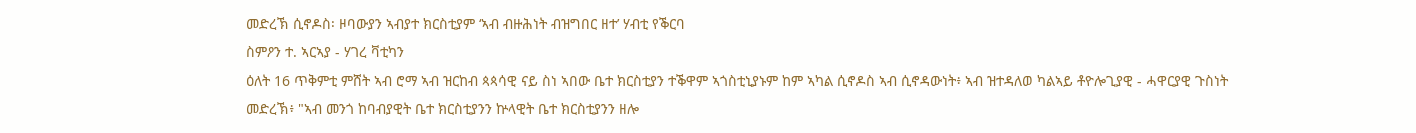መድረኽ ሲኖዶስ፡ ዞባውያን ኣብያተ ክርስቲያም ‘ኣብ ብዙሕነት ብዝግበር ዘተ’ ሃብቲ የቕርባ
ስምዖን ተ. ኣርኣያ - ሃገረ ቫቲካን
ዕለት 16 ጥቅምቲ ምሸት ኣብ ሮማ ኣብ ዝርከብ ጳጳሳዊ ናይ ስነ ኣበው ቤተ ክርስቲያን ተቕዋም ኣጎስቲኒያኑም ከም ኣካል ሲኖዶስ ኣብ ሲኖዳውነት፥ ኣብ ዝተዳለወ ካልኣይ ቶዮሎጊያዊ - ሓዋርያዊ ጉስነት መድረኽ፥ "ኣብ መንጎ ከባብያዊት ቤተ ክርስቲያንን ኵላዊት ቤተ ክርስቲያንን ዘሎ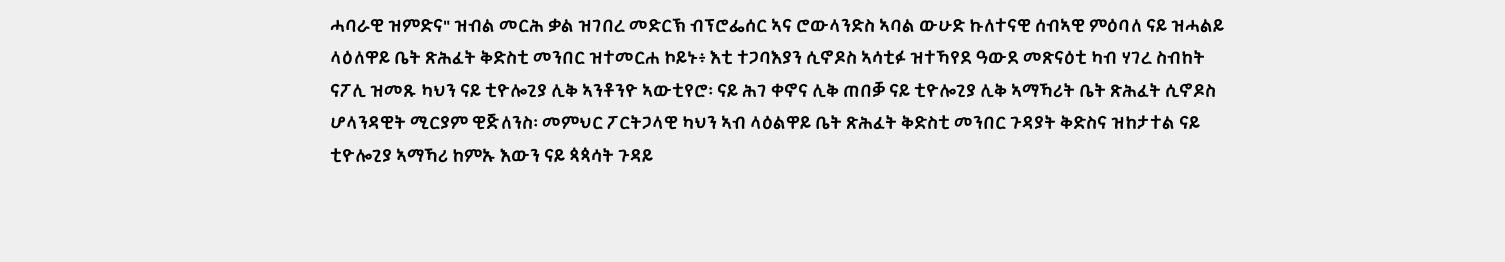ሓባራዊ ዝምድና" ዝብል መርሕ ቃል ዝገበረ መድርኽ ብፕሮፌሰር ኣና ሮውላንድስ ኣባል ውሁድ ኩለተናዊ ሰብኣዊ ምዕባለ ናይ ዝሓልይ ላዕለዋይ ቤት ጽሕፈት ቅድስቲ መንበር ዝተመርሐ ኮይኑ፥ እቲ ተጋባእያን ሲኖዶስ ኣሳቲፉ ዝተኻየደ ዓውደ መጽናዕቲ ካብ ሃገረ ስብከት ናፖሊ ዝመጹ ካህን ናይ ቲዮሎጊያ ሊቅ ኣንቶንዮ ኣውቲየሮ፡ ናይ ሕገ ቀኖና ሊቅ ጠበቓ ናይ ቲዮሎጊያ ሊቅ ኣማኻሪት ቤት ጽሕፈት ሲኖዶስ ሆላንዳዊት ሚርያም ዊጅለንስ፡ መምህር ፖርትጋላዊ ካህን ኣብ ላዕልዋይ ቤት ጽሕፈት ቅድስቲ መንበር ጉዳያት ቅድስና ዝከታተል ናይ ቲዮሎጊያ ኣማኻሪ ከምኡ እውን ናይ ጳጳሳት ጉዳይ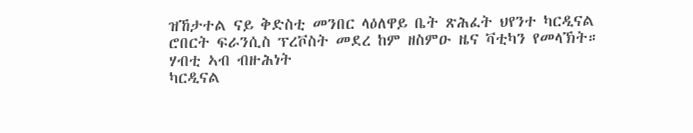ዝኸታተል ናይ ቅድስቲ መንበር ላዕለዋይ ቤት ጽሕፈት ህየንተ ካርዲናል ሮበርት ፍራንሲስ ፕረቮስት መደረ ከም ዘስምዑ ዜና ቫቲካን የመላኽት።
ሃብቲ ኣብ ብዙሕነት
ካርዲናል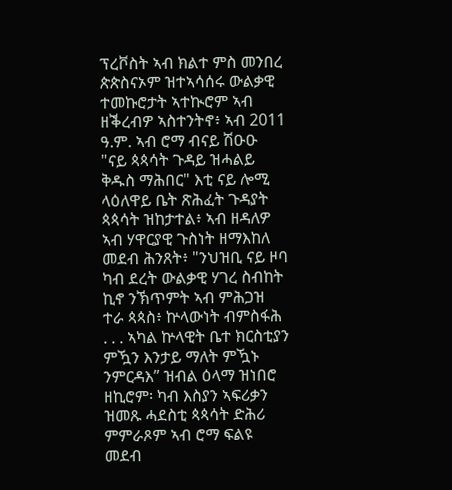ፕረቮስት ኣብ ክልተ ምስ መንበረ ጵጵስናኦም ዝተኣሳሰሩ ውልቃዊ ተመኩሮታት ኣተኲሮም ኣብ ዘቕረብዎ ኣስተንትኖ፥ ኣብ 2011 ዓ.ም. ኣብ ሮማ ብናይ ሽዑዑ "ናይ ጳጳሳት ጉዳይ ዝሓልይ ቅዱስ ማሕበር" እቲ ናይ ሎሚ ላዕለዋይ ቤት ጽሕፈት ጉዳያት ጳጳሳት ዝከታተል፥ ኣብ ዘዳለዎ ኣብ ሃዋርያዊ ጉስነት ዘማእከለ መደብ ሕንጸት፥ "ንህዝቢ ናይ ዞባ ካብ ደረት ውልቃዊ ሃገረ ስብከት ኪኖ ንኽጥምት ኣብ ምሕጋዝ ተራ ጳጳስ፥ ኵላውነት ብምስፋሕ . . . ኣካል ኵላዊት ቤተ ክርስቲያን ምዃን እንታይ ማለት ምዃኑ ንምርዳእ” ዝብል ዕላማ ዝነበሮ ዘኪሮም፡ ካብ እስያን ኣፍሪቃን ዝመጹ ሓደስቲ ጳጳሳት ድሕሪ ምምራጾም ኣብ ሮማ ፍልዩ መደብ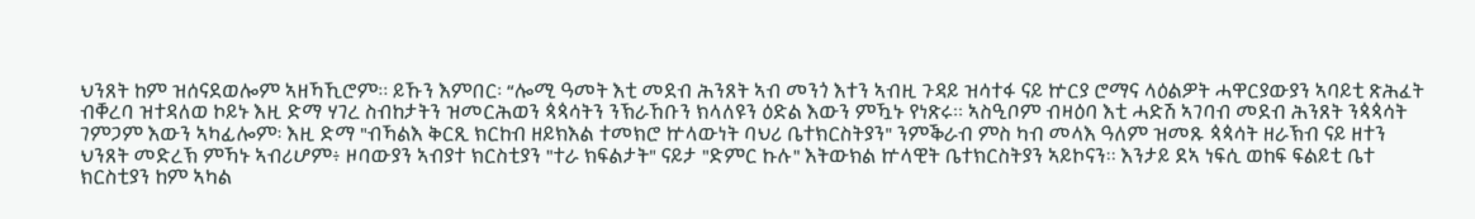ህንጸት ከም ዝሰናደወሎም ኣዘኻኺሮም። ይኹን እምበር፡ “ሎሚ ዓመት እቲ መደብ ሕንጸት ኣብ መንጎ እተን ኣብዚ ጉዳይ ዝሳተፋ ናይ ኵርያ ሮማና ላዕልዎት ሓዋርያውያን ኣባይቲ ጽሕፈት ብቐረባ ዝተዳለወ ኮይኑ እዚ ድማ ሃገረ ስብከታትን ዝመርሕወን ጳጳሳትን ንኽራኸቡን ክላለዩን ዕድል እውን ምዃኑ የነጽሩ። ኣስዒቦም ብዛዕባ እቲ ሓድሽ ኣገባብ መደብ ሕንጸት ንጳጳሳት ገምጋም እውን ኣካፊሎም፡ እዚ ድማ "ብኻልእ ቅርጺ ክርከብ ዘይክእል ተመክሮ ኵላውነት ባህሪ ቤተክርስትያን" ንምቕራብ ምስ ካብ መላእ ዓለም ዝመጹ ጳጳሳት ዘራኽብ ናይ ዘተን ህንጸት መድረኽ ምኻኑ ኣብሪሆም፥ ዞባውያን ኣብያተ ክርስቲያን "ተራ ክፍልታት" ናይታ "ድምር ኩሉ" እትውክል ኵላዊት ቤተክርስትያን ኣይኮናን። እንታይ ደኣ ነፍሲ ወከፍ ፍልይቲ ቤተ ክርስቲያን ከም ኣካል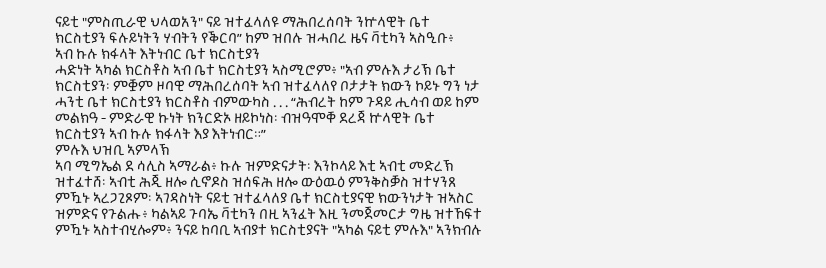ናይቲ "ምስጢራዊ ህላወአን" ናይ ዝተፈላለዩ ማሕበረሰባት ንኵላዊት ቤተ ክርስቲያን ፍሉይነትን ሃብትን የቕርባ” ከም ዝበሉ ዝሓበረ ዜና ቫቲካን ኣስዒቡ፥
ኣብ ኩሉ ክፋላት እትነብር ቤተ ክርስቲያን
ሓድነት ኣካል ክርስቶስ ኣብ ቤተ ክርስቲያን ኣስሚሮም፥ "ኣብ ምሉእ ታሪኽ ቤተ ክርስቲያን፡ ምቛም ዞባዊ ማሕበረሰባት ኣብ ዝተፈላለየ ቦታታት ክውን ኮይኑ ግን ነታ ሓንቲ ቤተ ክርስቲያን ክርስቶስ ብምውካስ . . . “ሕብረት ከም ጉዳይ ሒሳብ ወይ ከም መልክዓ - ምድራዊ ኩነት ክንርድኦ ዘይኮነስ፡ ብዝዓሞቐ ደረጃ ኵላዊት ቤተ ክርስቲያን ኣብ ኩሉ ክፋላት እያ እትነብር።”
ምሉእ ህዝቢ ኣምላኽ
ኣባ ሚግኤል ደ ሳሊስ ኣማራል፥ ኩሉ ዝምድናታት፡ እንኮላይ እቲ ኣብቲ መድረኽ ዝተፈተሸ፡ ኣብቲ ሕጂ ዘሎ ሲኖዶስ ዝሰፍሕ ዘሎ ውዕዉዕ ምንቅስቓስ ዝተሃንጸ ምዃኑ ኣረጋጊጾም፡ ኣገዳስነት ናይቲ ዝተፈላለያ ቤተ ክርስቲያናዊ ክውንነታት ዝኣስር ዝምድና የጉልሑ፥ ካልኣይ ጉባኤ ቫቲካን በዚ ኣንፈት እዚ ንመጀመርታ ግዜ ዝተኸፍተ ምዃኑ ኣስተብሂሎም፥ ንናይ ከባቢ ኣብያተ ክርስቲያናት "ኣካል ናይቲ ምሉእ" ኣንክብሉ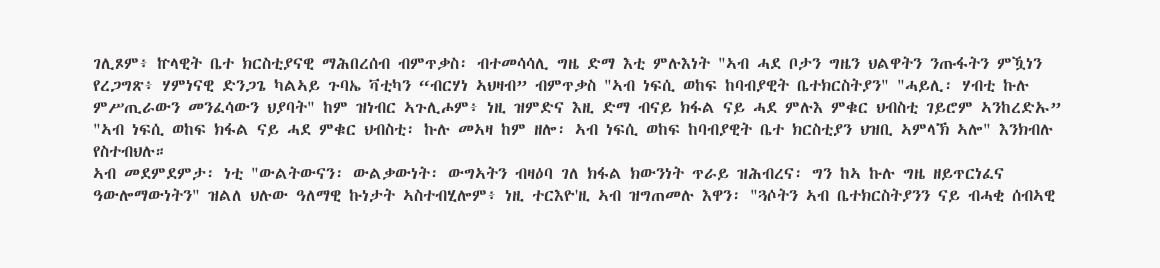ገሊጾም፥ ኵላዊት ቤተ ክርስቲያናዊ ማሕበረሰብ ብምጥቃስ፡ ብተመሳሳሊ ግዜ ድማ እቲ ምሉእነት "ኣብ ሓደ ቦታን ግዜን ህልዋትን ንጡፋትን ምዃነን የረጋግጽ፥ ሃምነናዊ ድንጋጌ ካልኣይ ጉባኤ ቫቲካን “ብርሃነ ኣህዛብ” ብምጥቃስ "ኣብ ነፍሲ ወከፍ ከባብያዊት ቤተክርስትያን" "ሓይሊ፡ ሃብቲ ኩሉ ምሥጢራውን መንፈሳውን ህያባት" ከም ዝነብር ኣጉሊሖም፥ ነዚ ዝምድና እዚ ድማ ብናይ ክፋል ናይ ሓደ ምሉእ ምቁር ህብስቲ ገይሮም ኣንከረድኡ” "ኣብ ነፍሲ ወከፍ ክፋል ናይ ሓደ ምቁር ህብስቲ፡ ኩሉ መኣዛ ከም ዘሎ፡ ኣብ ነፍሲ ወከፍ ከባብያዊት ቤተ ክርስቲያን ህዝቢ ኣምላኽ ኣሎ" እንክብሉ የስተብህሉ።
ኣብ መደምደምታ፡ ነቲ "ውልትውናን፡ ውልቃውነት፡ ውግኣትን ብዛዕባ ገለ ክፋል ክውንነት ጥራይ ዝሕብረና፡ ግን ከኣ ኩሉ ግዜ ዘይጥርነፈና ዓውሎማውነትን" ዝልለ ህሉው ዓለማዊ ኩነታት ኣስተብሂሎም፥ ነዚ ተርእዮ'ዚ ኣብ ዝግጠመሉ እዋን፡ "ጓሶትን ኣብ ቤተክርስትያንን ናይ ብሓቂ ሰብኣዊ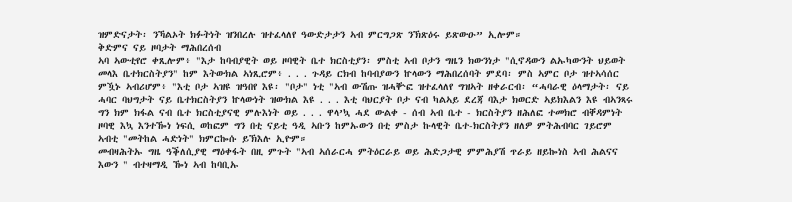ዝምድናታት፡ ንኻልኦት ክፉትነት ዝንበረሉ ዝተፈላለየ ዓውድታታን ኣብ ምርግጋጽ ንኽጽዕሩ ይጽውዑ” ኢሎም።
ቅድምና ናይ ዞባታት ማሕበረሰብ
ኣባ ኣውቲየሮ ቀጺሎም፥ "እታ ከባብያዊት ወይ ዞባዊት ቤተ ክርስቲያን፡ ምስቲ ኣብ ቦታን ግዜን ክውንነታ "ሲኖዳውን ልኡካውንት ህይወት መላእ ቤተክርስትያን" ከም እትውክል ኣነጺሮም፥ . . . ጉዳይ ርክብ ከባብያውን ኵላውን ማሕበረሰባት ምደባ፡ ምስ ኣምር ቦታ ዝተኣሳሰር ምዃኑ ኣብሪሆም፥ "እቲ ቦታ ኣዝዩ ዝዓበየ እዩ፡ "ቦታ" ነቲ "ኣብ ውሽጡ ዝሓቝፎ ዝተፈላለየ ግዝኣት ዘቀራርብ፡ “ሓባራዊ ዕላማታት፡ ናይ ሓባር ባህግታት ናይ ቤተክርስትያን ኵላውነት ዝውክል እዩ . . . እቲ ባህርያት ቦታ ናብ ካልኣይ ደረጃ ባእታ ክወርድ ኣይክእልን እዩ ብኣንጻሩ ግን ክም ክፋል ናብ ቤተ ክርስቲያናዊ ምሉእነት ወይ . . . ዋላ’ኳ ሓደ ውልቀ - ሰብ ኣብ ቤተ - ክርስትያን ዘሕለፎ ተመክሮ ብቐዳምነት ዞባዊ እኳ እንተዀነ ነፍሲ ወከፎም ግን በቲ ናይቲ ዓዲ ኣቡን ከምኡውን በቲ ምስታ ኩላዊት ቤተ-ክርስትያን ዘለዎ ምትሕብባር ገይሮም ኣብቲ "መትከል ሓድነት" ክምርኰሱ ይኽእሉ ኢዮም።
መብዛሕትኡ ግዜ ዓቕለሲያዊ ማዕቀፋት በዚ ምጉት "ኣብ ኣሰራርሓ ምትዕርራይ ወይ ሕድጋታዊ ምምሕያሽ ጥራይ ዘይኰነስ ኣብ ሕልናና እውን " ብተዛማዲ ዀነ ኣብ ከባቢኡ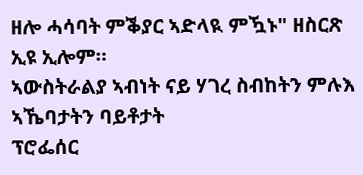ዘሎ ሓሳባት ምቕያር ኣድላዪ ምዃኑ" ዘስርጽ ኢዩ ኢሎም።
ኣውስትራልያ ኣብነት ናይ ሃገረ ስብከትን ምሉእ ኣኼባታትን ባይቶታት
ፕሮፌሰር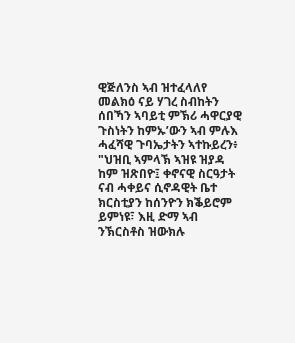ዊጅለንስ ኣብ ዝተፈላለየ መልክዕ ናይ ሃገረ ስብከትን ሰበኻን ኣባይቲ ምኽሪ ሓዋርያዊ ጉስነትን ከምኡ’ውን ኣብ ምሉእ ሓፈሻዊ ጉባኤታትን ኣተኩይረን፥ "ህዝቢ ኣምላኽ ኣዝዩ ዝያዳ ከም ዝጽበዮ፤ ቀኖናዊ ስርዓታት ናብ ሓቀይና ሲኖዳዊት ቤተ ክርስቲያን ከሰንዮን ክቕይሮም ይምነዩ፣ እዚ ድማ ኣብ ንኽርስቶስ ዝውክሉ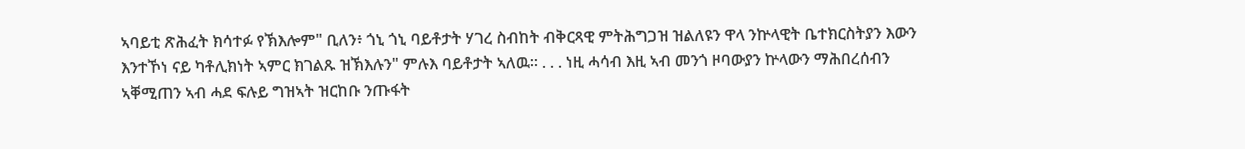ኣባይቲ ጽሕፈት ክሳተፉ የኽእሎም" ቢለን፥ ጎኒ ጎኒ ባይቶታት ሃገረ ስብከት ብቅርጻዊ ምትሕግጋዝ ዝልለዩን ዋላ ንኵላዊት ቤተክርስትያን እውን እንተኾነ ናይ ካቶሊክነት ኣምር ክገልጹ ዝኽእሉን" ምሉእ ባይቶታት ኣለዉ። . . . ነዚ ሓሳብ እዚ ኣብ መንጎ ዞባውያን ኵላውን ማሕበረሰብን ኣቐሚጠን ኣብ ሓደ ፍሉይ ግዝኣት ዝርከቡ ንጡፋት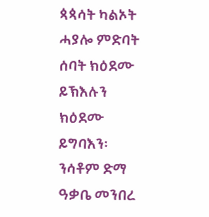ጳጳሳት ካልኦት ሓያሎ ምድባት ሰባት ክዕደሙ ይኽእሉን ክዕደሙ ይግባእን፡ ንሳቶም ድማ ዓቃቤ መንበረ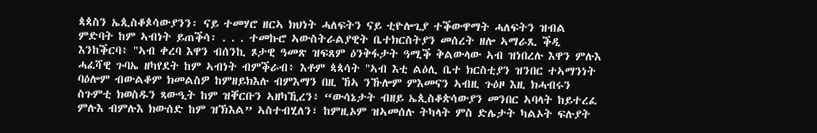ጳጳስን ኤጲስቆጶሳውያንን፡ ናይ ተመሃሮ ዘርኣ ክህነት ሓለፍትን ናይ ቲዮሎጊያ ተቕውዋማት ሓለፍትን ዝብል ምድባት ከም ኣብነት ይጠቕሳ፡ . . . ተመኩሮ ኣውስትራልያዊት ቤተክርስትያን መሰረት ዘሎ ኣማራጺ ቕዲ እንከቕርባ፥ "ኣብ ቀረባ እዋን ብሰንኪ ጾታዊ ዓመጽ ዝፍጸም ዕንቅፋታት ዓሚቕ ቅልውላው ኣብ ዝነበረሉ እዋን ምሉእ ሓፈሻዊ ጉባኤ ዘካየደት ከም ኣብነት ብምቕራብ፥ እቶም ጳጳሳት "ኣብ እቲ ልዕሊ ቤተ ክርስቲያን ዝንበር ተኣማንነት ባዕሎም ብውልቆም ክመልስዎ ከምዘይክእሉ ብምእማን በዚ ኸኣ ንኹሎም ምእመናን ኣብዚ ጉዕዞ እዚ ክሓብሩን ስጉምቲ ክወስዱን ጻውዒት ከም ዝቐርቡን ኣዘካኺረን፥ “ውሳኔታት ብዘይ ኤጲስቆጵሳውያን መንበር ኣባላት ከይተረፈ ምሉእ ብምሉእ ክውሰድ ከም ዝኽእል” ኣስተብሂለን፣ ከምዚኦም ዝኣመሰሉ ትካላት ምስ ድሌታት ካልኦት ፍሉያት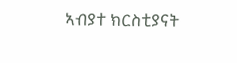ኣብያተ ክርስቲያናት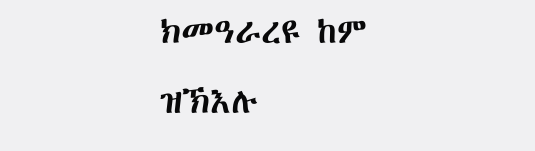ክመዓራረዩ ከም ዝኽእሉ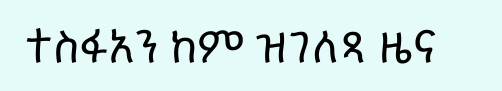ተስፋአን ከም ዝገለጻ ዜና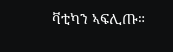ቫቲካን ኣፍሊጡ።